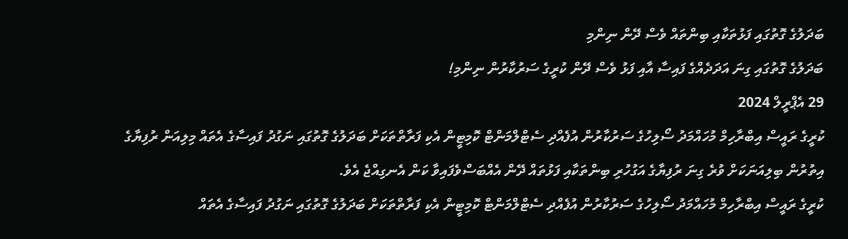ބަދަލުގެ ގޮތުގައި ފަޅުތަކާއި ބިންތައް ވެސް ދޭން ނިންމި
ބަދަލުގެ ގޮތުގައި ގިނަ އަދަދެއްގެ ފައިސާ އާއި ފަޅު ވެސް ދޭން ކުރީގެ ސަރުކާރުން ނިންމި!
29 އެޕްރީލް 2024
ކުރީގެ ރައީސް އިބްރާހިމް މުހައްމަދު ސޯލިހުގެ ސަރުކާރުން އުފެއްދި ސެޓްލްމަންޓް ކޮމިޓީން އެކި ފަރާތްތަކަށް ބަދަލުގެ ގޮތުގައި ނަގުދު ފައިސާގެ އެތައް މިލިއަން ރުފިޔާގެ އިތުރުން ބިލިއަނަކަށް ވުރެ ގިނަ ރުފިޔާގެ އަގުހުރި ބިންތަކާއި ފަޅުތައް ދޭން އެއްބަސްވެފައިވާ ކަން އެނގިއްޖެ އެވެ.
ކުރީގެ ރައީސް އިބްރާހިމް މުހައްމަދު ސޯލިހުގެ ސަރުކާރުން އުފެއްދި ސެޓްލްމަންޓް ކޮމިޓީން އެކި ފަރާތްތަކަށް ބަދަލުގެ ގޮތުގައި ނަގުދު ފައިސާގެ އެތައް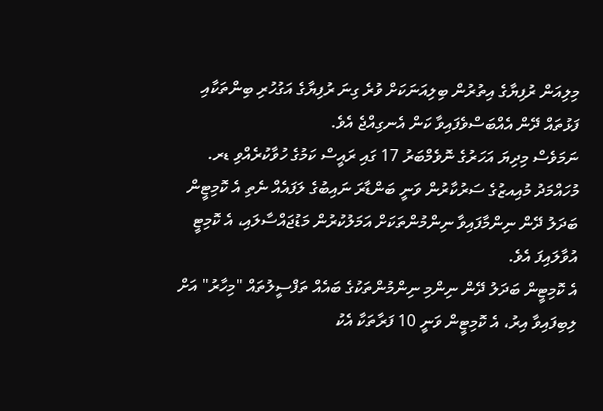މިލިއަން ރުފިޔާގެ އިތުރުން ބިލިއަނަކަށް ވުރެ ގިނަ ރުފިޔާގެ އަގުހުރި ބިންތަކާއި ފަޅުތައް ދޭން އެއްބަސްވެފައިވާ ކަން އެނގިއްޖެ އެވެ.
ނަމަވެސް މިދިޔަ އަހަރުގެ ނޮވެމްބަރު 17 ގައި ރައީސް ކަމުގެ ހުވާކުރެއްވި ޑރ. މުހައްމަދު މުއިއޒުގެ ސަރުކާރުން ވަނީ ބަންޑާރަ ނައިބުގެ ލަފައެއް ނެތި އެ ކޮމިޓީން ބަދަލު ދޭން ނިންމާފައިވާ ނިންމުންތަކަށް އަމަލުކުރުން މަޑުޖައްސާލައި، އެ ކޮމިޓީ އުވާލައިފަ އެވެ.
އެ ކޮމިޓީން ބަދަލު ދޭން ނިންމި ނިންމުންތަކުގެ ބައެއް ތަފްސީލުތައް "މިހާރު" އަށް ލިބިފައިވާ އިރު، އެ ކޮމިޓީން ވަނީ 10 ފަރާތަކާ އެކު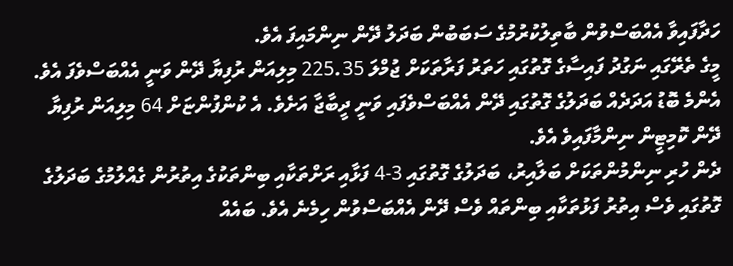ހަދާފައިވާ އެއްބަސްވުން ބާތިލުކުރުމުގެ ސަބަބުން ބަދަލު ދޭން ނިންމައިފަ އެވެ.
މީގެ ތެރޭގައި ނަގުދު ފައިސާގެ ގޮތުގައި ހަތަރު ފަރާތަކަށް ޖުމްލަ 225.35 މިލިއަން ރުފިޔާ ދޭން ވަނީ އެއްބަސްވެފަ އެވެ. އެންމެ ބޮޑު އަދަދެއް ބަދަލުގެ ގޮތުގައި ދޭން އެއްބަސްވެފައި ވަނީ ދީބާޖާ އަށެވެ. އެ ކުންފުންޏަށް 64 މިލިއަން ރުފިޔާ ދޭން ކޮމިޓީން ނިންމާފައިވެ އެވެ.
ދެން ހުރި ނިންމުންތަކަށް ބަލާއިރު، ބަދަލުގެ ގޮތުގައި 3-4 ފަޅާއި ރަށްތަކާއި ބިންތަކުގެ އިތުރުން ގެއްލުމުގެ ބަދަލުގެ ގޮތުގައި ވެސް އިތުރު ފަޅުތަކާއި ބިންތައް ވެސް ދޭން އެއްބަސްވުން ހިމެނެ އެވެ. ބައެއް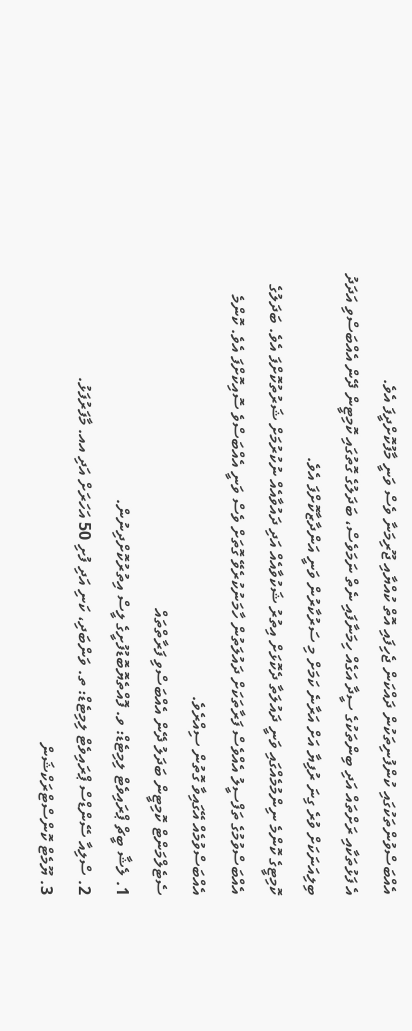އެއްބަސްވުންތަކުގައި ކުންފުނިތަކުން ދައްކަން ޖެހިފައި އޮތް ކުއްޔާއި ޖޫރިމަނާ ވެސް ވަނީ މާފުކޮށްދީފަ އެވެ.
އެ ފަޅުތަކާއި ރަށްތައް އަދި ބިންތަކުގެ ސީދާ އަގެއް ހިމަނާފައި ނެތް ނަމަވެސް، ބަދަލުގެ ގޮތުގައި ކޮމިޓީން ދޭން އެއްބަސްވި އަދަދު ބިލިއަނަކަށް ވުރެ ގިނަ ރުފިޔާ އަށް އަރާނެ ކަމަށް މި ސަރުކާރުން ވަނީ އަންދާޒާކޮށްފަ އެވެ.
ކޮމިޓީގެ ކޮންމެ ނިންމުމެއްގައި ވަނީ ދައުލަތާ ދެކޮޅަށް އިތުރު ޝަކުވާއެއް އަދި ދައުވާއެއް ނުކުރުމަށް ޝަރުތުކޮށްފަ އެވެ. ބަދަލުގެ އެއްބަސްވުމުގެ ތަފްސީލު އެއްވެސް ފަރާތަކަށް ދައުލަތުން ހާމަނުކުރެވޭ ގޮތަށް ވެސް ވަނީ އެއްބަސްވެ ސޮއިކޮށްފަ އެވެ. ކޮންމެ އެއްބަސްވުމެއް އޭގައިވާ ގޮތުން ސިއްރެވެ.
ސެޓެލްމަންޓް ކޮމިޓީން ބަދަލު ދޭން އެއްބަސްވި ފަރާތްތައް
1. ލެޝާ ބީޗް ޕްރައިވެޓް ލިމިޓެޑް: ވ. ފޮއްތެޔޮބޮޑުފުށީގެ ލީސް އިތުރުކޮށްދިނުން.
2. ސްލިއާ ސޭންޑްސް ޕްރައިވެޓް ލިމިޓެޑް: ތ. ވަންބަދި، ކަނި އަދި ފުށި 50 އަހަރަށް އަދި އއ. މާފަރުފަޅު.
3. ޔޫމެޓް ކޮންސްޓްރަކްޝަން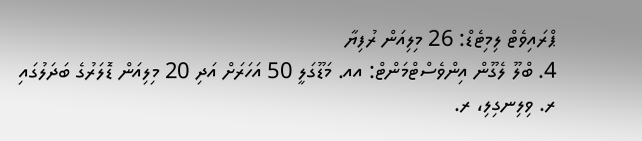ޕްރައިވެޓް ލިމިޓެޑް: 26 މިލިއަން ރުފިޔާ
4. ބްލޫ ލެގޫން އިންވެސްޓްމަންޓް: އއ. މަޑޫގަލީ 50 އަހަރަށް އަދި 20 މިލިއަން ޑޮލަރުގެ ބަދަލުގައި ރ. ވިލިނގިލި، ރ.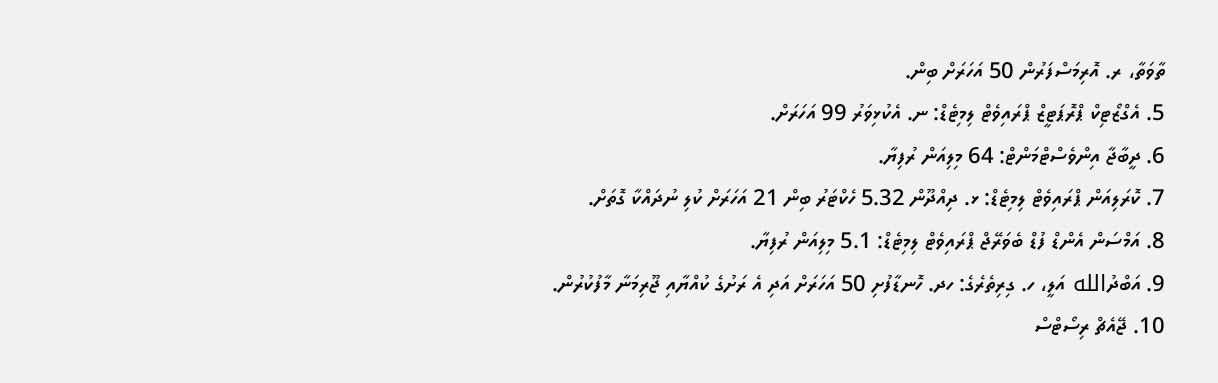ތާވަތާ، ރ. އޮރިމަސްފަރުން 50 އަހަރަށް ބިން.
5. އެގްޒޯޓިކް ޕްރޮޕަޓީޒް ޕްރައިވެޓް ލިމިޓެޑް: ނ. އެކުޅިވަރު 99 އަހަރަށް.
6. ދީބާޖާ އިންވެސްޓްމަންޓް: 64 މިލިއަން ރުފިޔާ.
7. ކޮރަލިއަން ޕްރައިވެޓް ލިމިޓެޑް: ޅ. ދިއްދޫން 5.32 ހެކްޓަރު ބިން 21 އަހަރަށް ކުލި ނުދައްކާ ގޮތަށް.
8. އަމްސަން އެންޑް ފުޑް ބެވަރޭޖް ޕްރައިވެޓް ލިމިޓެޑް: 5.1 މިލިއަން ރުފިޔާ.
9. އަބްދުالله އަލީ، ހ. ގިރިތެރެގެ: ހދ. ހޮނޑާފުށި 50 އަހަރަށް އަދި އެ ރަށުގެ ކުއްޔާއި ޖޫރިމަނާ މާފުކުރުން.
10. ޖޭއެޗް ރިސޯޓްސް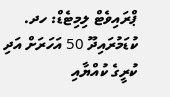ޕްރައިވެޓް ލިމިޓެޑް: ހދ. ކުޑަމުރައިދޫ 50 އަހަރަށް އަދި ކުރީގެ ކުއްޔާއި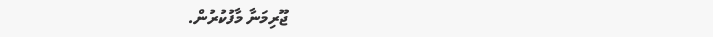ޖޫރިމަނާ މާފުކުރުން.